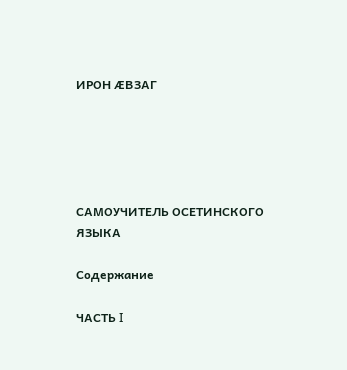ИРОН ÆВЗАГ





САМОУЧИТЕЛЬ ОСЕТИНСКОГО ЯЗЫКА

Содержание

ЧАСТЬ I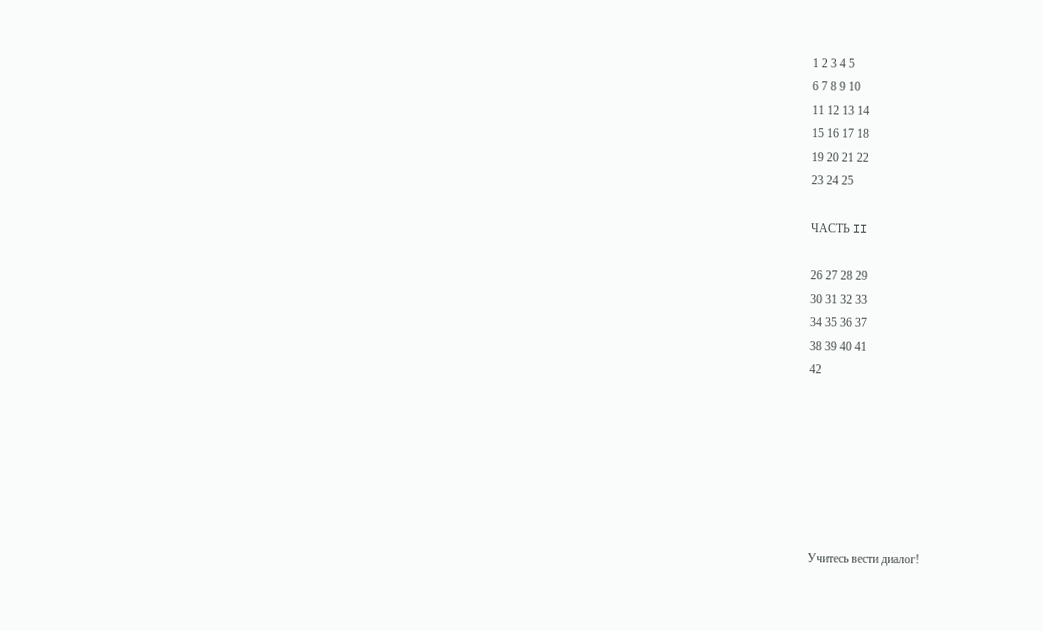1 2 3 4 5
6 7 8 9 10
11 12 13 14
15 16 17 18
19 20 21 22
23 24 25

ЧАСТЬ II

26 27 28 29
30 31 32 33
34 35 36 37
38 39 40 41
42







Учитесь вести диалог!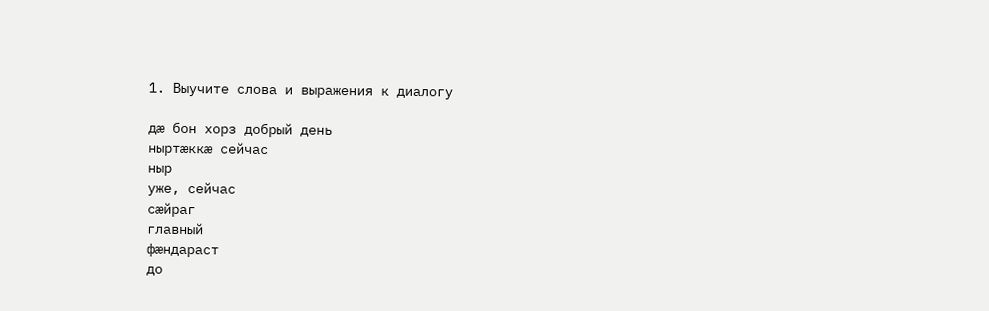1. Выучите слова и выражения к диалогу

дæ бон хорз добрый день
ныртæккæ сейчас
ныр
уже, сейчас
сæйраг
главный
фæндараст
до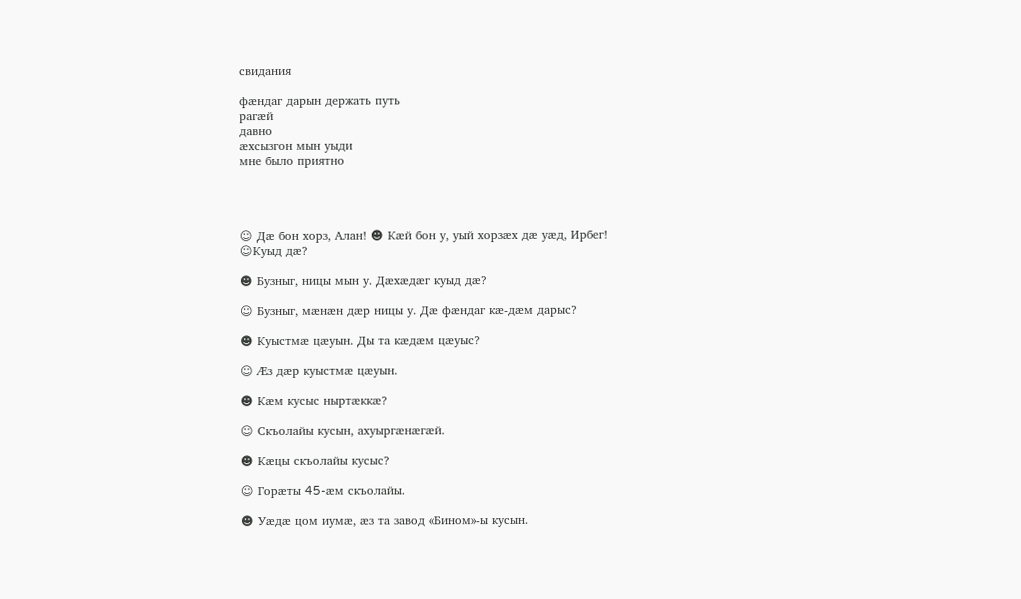свидания

фæндаг дарын держать путь
рагæй
давно
æхсызгон мын уыди
мне было приятно




☺ Дæ бон хорз, Алан! ☻ Кæй бон у, уый хорзæх дæ уæд, Ирбег!
☺Куыд дæ?

☻ Бузныг, ницы мын у. Дæхæдæг куыд дæ?

☺ Бузныг, мæнæн дæр ницы у. Дæ фæндаг кæ-дæм дарыс?

☻ Куыстмæ цæуын. Ды та кæдæм цæуыс?

☺ Æз дæр куыстмæ цæуын.

☻ Кæм кусыс ныртæккæ?

☺ Скъолайы кусын, ахуыргæнæгæй.

☻ Кæцы скъолайы кусыс?

☺ Горæты 45-æм скъолайы.

☻ Уæдæ цом иумæ, æз та завод «Бином»-ы кусын.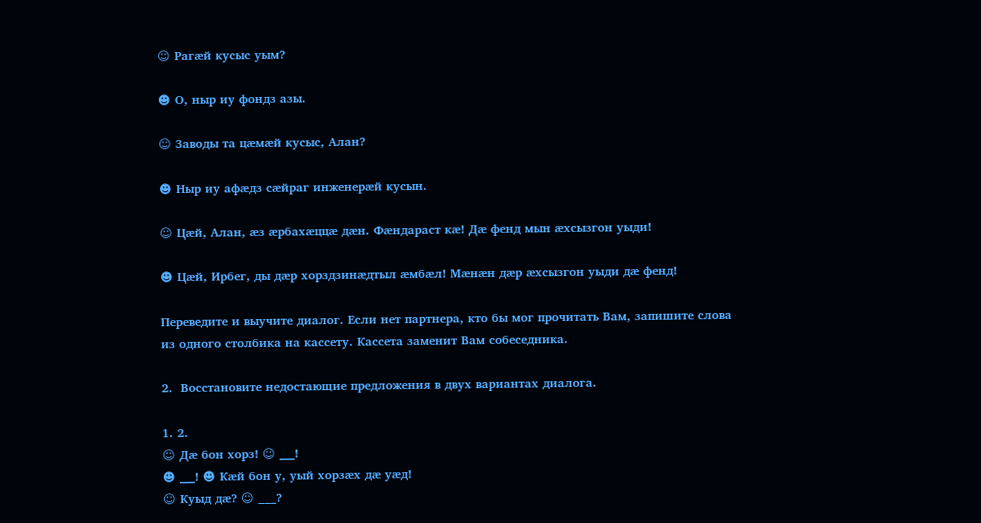☺ Рагæй кусыс уым?

☻ О, ныр иу фондз азы.

☺ Заводы та цæмæй кусыс, Алан?

☻ Ныр иу афæдз сæйраг инженерæй кусын.

☺ Цæй, Алан, æз æрбахæццæ дæн. Фæндараст кæ! Дæ фенд мын æхсызгон уыди!

☻ Цæй, Ирбег, ды дæр хорздзинæдтыл æмбæл! Мæнæн дæр æхсызгон уыди дæ фенд!

Переведите и выучите диалог. Если нет партнера, кто бы мог прочитать Вам, запишите слова из одного столбика на кассету. Кассета заменит Вам собеседника.

2.  Восстановите недостающие предложения в двух вариантах диалога.

1. 2.
☺ Дæ бон хорз! ☺ ___!
☻ ___! ☻ Кæй бон у, уый хорзæх дæ уæд!
☺ Куыд дæ? ☺ ___?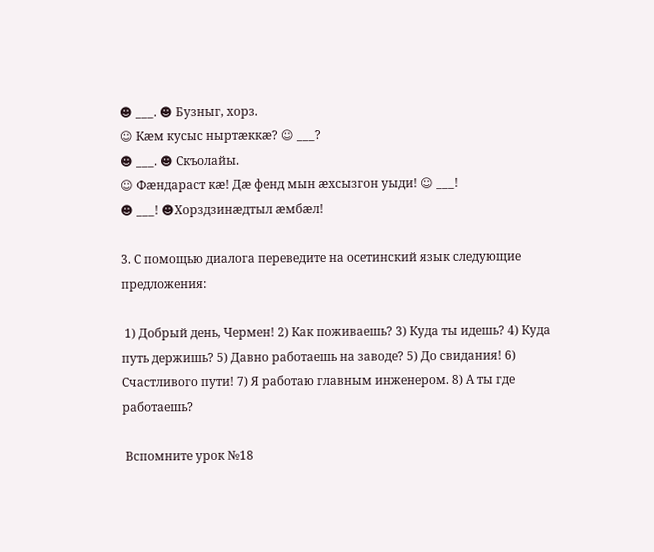☻ ___. ☻ Бузныг, хорз.
☺ Кæм кусыс ныртæккæ? ☺ ___?
☻ ___. ☻ Скъолайы.
☺ Фæндараст кæ! Дæ фенд мын æхсызгон уыди! ☺ ___!
☻ ___! ☻Хорздзинæдтыл æмбæл!

3. С помощью диалога переведите на осетинский язык следующие предложения:

 1) Добрый день, Чермен! 2) Как поживаешь? 3) Куда ты идешь? 4) Куда путь держишь? 5) Давно работаешь на заводе? 5) До свидания! 6) Счастливого пути! 7) Я работаю главным инженером. 8) А ты где работаешь?

 Вспомните урок №18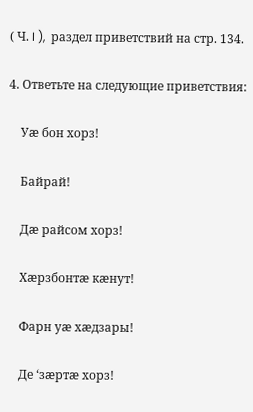( Ч. I ),  раздел приветствий на стр. 134.

4. Ответьте на следующие приветствия:

    Уæ бон хорз!

    Байрай!

    Дæ райсом хорз!

    Хæрзбонтæ кæнут!

    Фарн уæ хæдзары!

    Де ‘зæртæ хорз!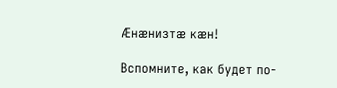Æнæнизтæ кæн!

Вспомните, как будет по-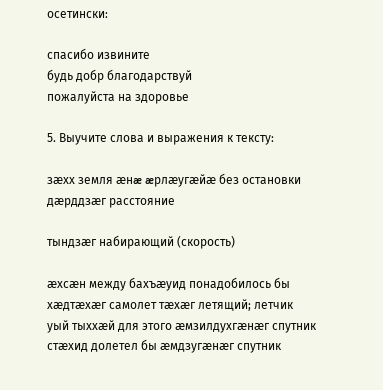осетински:

спасибо извините
будь добр благодарствуй
пожалуйста на здоровье

5. Выучите слова и выражения к тексту:

зæхх земля æнæ æрлæугæйæ без остановки
дæрддзæг расстояние

тындзæг набирающий (скорость)

æхсæн между бахъæуид понадобилось бы
хæдтæхæг самолет тæхæг летящий; летчик
уый тыххæй для этого æмзилдухгæнæг спутник
стæхид долетел бы æмдзугæнæг спутник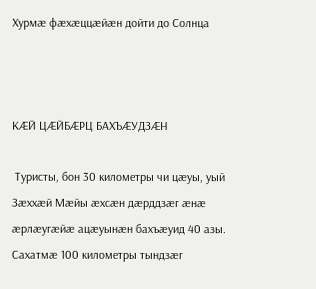Хурмæ фæхæццæйæн дойти до Солнца



КÆЙ ЦÆЙБÆРЦ БАХЪÆУДЗÆН

 Туристы, бон 30 километры чи цæуы, уый Зæххæй Мæйы æхсæн дæрддзæг æнæ æрлæугæйæ ацæуынæн бахъæуид 40 азы. Сахатмæ 100 километры тындзæг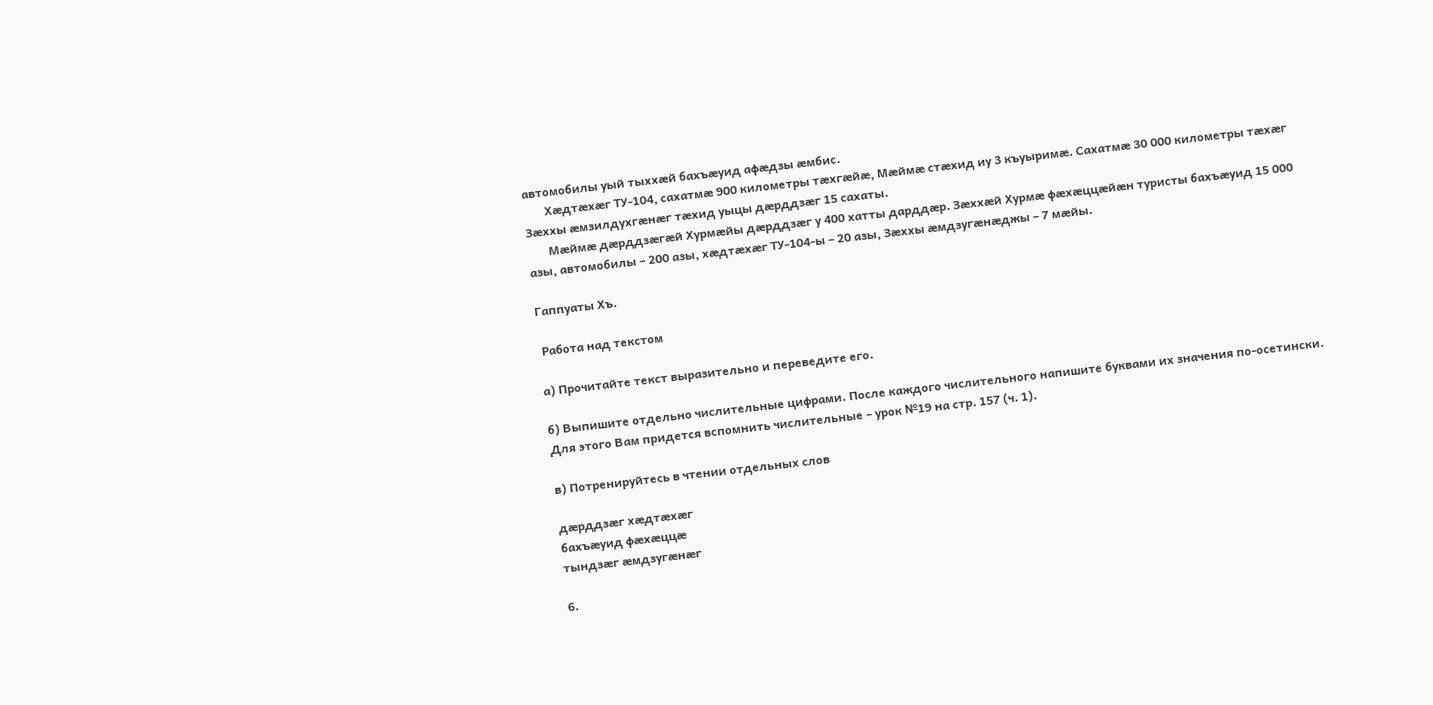автомобилы уый тыххæй бахъæуид афæдзы æмбис.
       Хæдтæхæг ТУ-104, сахатмæ 900 километры тæхгæйæ, Мæймæ стæхид иу 3 къуыримæ. Сахатмæ 30 000 километры тæхæг Зæххы æмзилдухгæнæг тæхид уыцы дæрддзæг 15 сахаты.
       Мæймæ дæрддзæгæй Хурмæйы дæрддзæг у 400 хатты дарддæр. Зæххæй Хурмæ фæхæццæйæн туристы бахъæуид 15 000 азы, автомобилы – 200 азы, хæдтæхæг ТУ-104-ы – 20 азы, Зæххы æмдзугæнæджы – 7 мæйы.

Гаппуаты Хъ.

 Работа над текстом

а) Прочитайте текст выразительно и переведите его.

б) Выпишите отдельно числительные цифрами. После каждого числительного напишите буквами их значения по-осетински. Для этого Вам придется вспомнить числительные – урок №19 на стр. 157 (ч. 1).

в) Потренируйтесь в чтении отдельных слов

дæрддзæг хæдтæхæг
бахъæуид фæхæццæ
тындзæг æмдзугæнæг

6.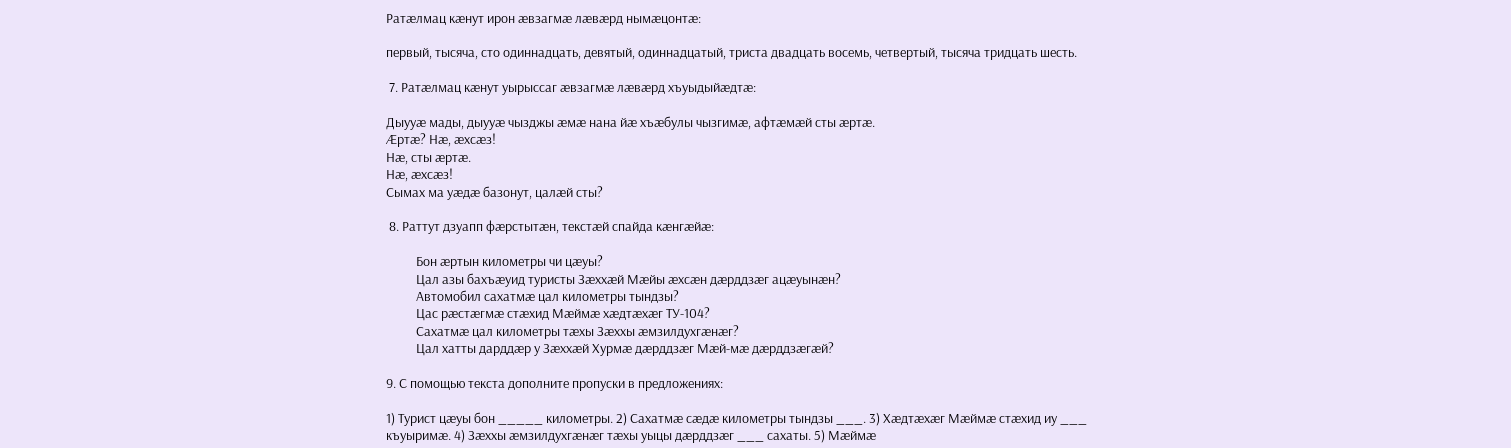Ратæлмац кæнут ирон æвзагмæ лæвæрд нымæцонтæ:

первый, тысяча, сто одиннадцать, девятый, одиннадцатый, триста двадцать восемь, четвертый, тысяча тридцать шесть.

 7. Ратæлмац кæнут уырыссаг æвзагмæ лæвæрд хъуыдыйæдтæ:

Дыууæ мады, дыууæ чызджы æмæ нана йæ хъæбулы чызгимæ, афтæмæй сты æртæ.
Æртæ? Нæ, æхсæз!
Нæ, сты æртæ.
Нæ, æхсæз!
Сымах ма уæдæ базонут, цалæй сты?

 8. Раттут дзуапп фæрстытæн, текстæй спайда кæнгæйæ:

          Бон æртын километры чи цæуы?
          Цал азы бахъæуид туристы Зæххæй Мæйы æхсæн дæрддзæг ацæуынæн?
          Автомобил сахатмæ цал километры тындзы?
          Цас рæстæгмæ стæхид Мæймæ хæдтæхæг ТУ-104?
          Сахатмæ цал километры тæхы Зæххы æмзилдухгæнæг?
          Цал хатты дарддæр у Зæххæй Хурмæ дæрддзæг Мæй-мæ дæрддзæгæй?

9. С помощью текста дополните пропуски в предложениях:

1) Турист цæуы бон _____ километры. 2) Сахатмæ сæдæ километры тындзы ___. 3) Хæдтæхæг Мæймæ стæхид иу ___ къуыримæ. 4) Зæххы æмзилдухгæнæг тæхы уыцы дæрддзæг ___ сахаты. 5) Мæймæ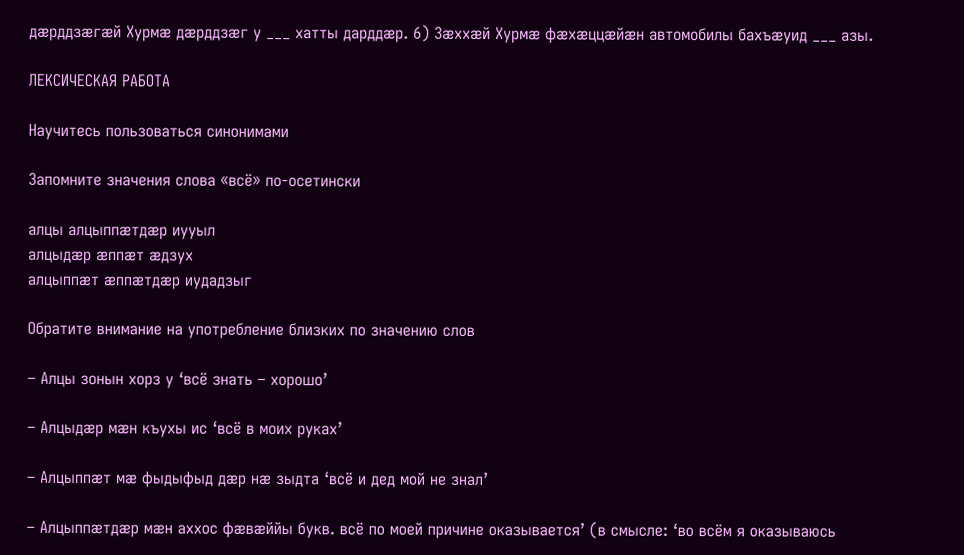дæрддзæгæй Хурмæ дæрддзæг у ___ хатты дарддæр. 6) Зæххæй Хурмæ фæхæццæйæн автомобилы бахъæуид ___ азы.

ЛЕКСИЧЕСКАЯ РАБОТА

Научитесь пользоваться синонимами

Запомните значения слова «всё» по-осетински

алцы алцыппæтдæр иууыл
алцыдæр æппæт æдзух
алцыппæт æппæтдæр иудадзыг

Обратите внимание на употребление близких по значению слов

– Алцы зонын хорз у ‘всё знать – хорошо’

– Алцыдæр мæн къухы ис ‘всё в моих руках’

– Алцыппæт мæ фыдыфыд дæр нæ зыдта ‘всё и дед мой не знал’

– Алцыппæтдæр мæн аххос фæвæййы букв. всё по моей причине оказывается’ (в смысле: ‘во всём я оказываюсь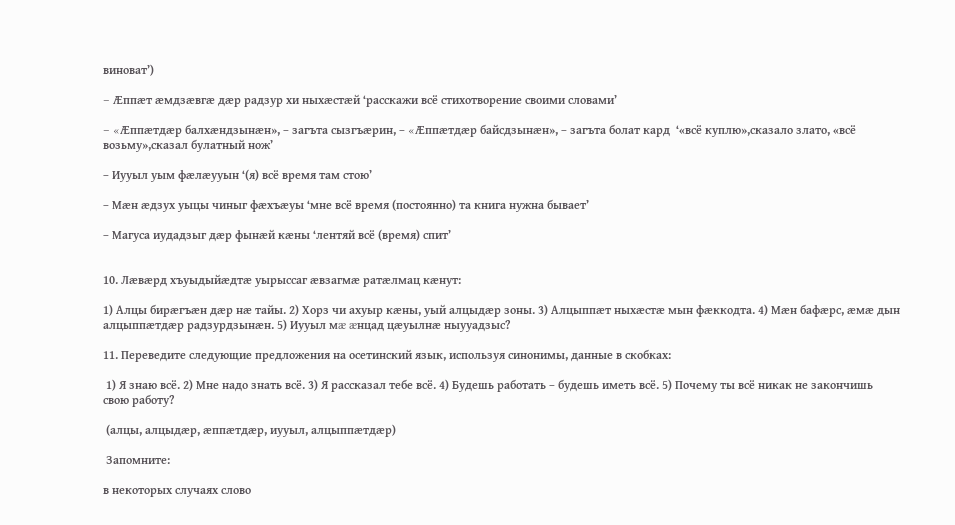виноват’)

– Æппæт æмдзæвгæ дæр радзур хи ныхæстæй ‘расскажи всё стихотворение своими словами’

– «Æппæтдæр балхæндзынæн», – загъта сызгъæрин, – «Æппæтдæр байсдзынæн», – загъта болат кард  ‘«всё куплю»,сказало злато, «всё возьму»,сказал булатный нож’

– Иууыл уым фæлæууын ‘(я) всё время там стою’

– Мæн æдзух уыцы чиныг фæхъæуы ‘мне всё время (постоянно) та книга нужна бывает’

– Магуса иудадзыг дæр фынæй кæны ‘лентяй всё (время) спит’


10. Лæвæрд хъуыдыйæдтæ уырыссаг æвзагмæ ратæлмац кæнут:

1) Алцы бирæгъæн дæр нæ тайы. 2) Хорз чи ахуыр кæны, уый алцыдæр зоны. 3) Алцыппæт ныхæстæ мын фæккодта. 4) Мæн бафæрс, æмæ дын алцыппæтдæр радзурдзынæн. 5) Иууыл мæ æнцад цæуылнæ ныууадзыс?

11. Переведите следующие предложения на осетинский язык, используя синонимы, данные в скобках:

 1) Я знаю всё. 2) Мне надо знать всё. 3) Я рассказал тебе всё. 4) Будешь работать – будешь иметь всё. 5) Почему ты всё никак не закончишь свою работу?

 (алцы, алцыдæр, æппæтдæр, иууыл, алцыппæтдæр)

 Запомните:

в некоторых случаях слово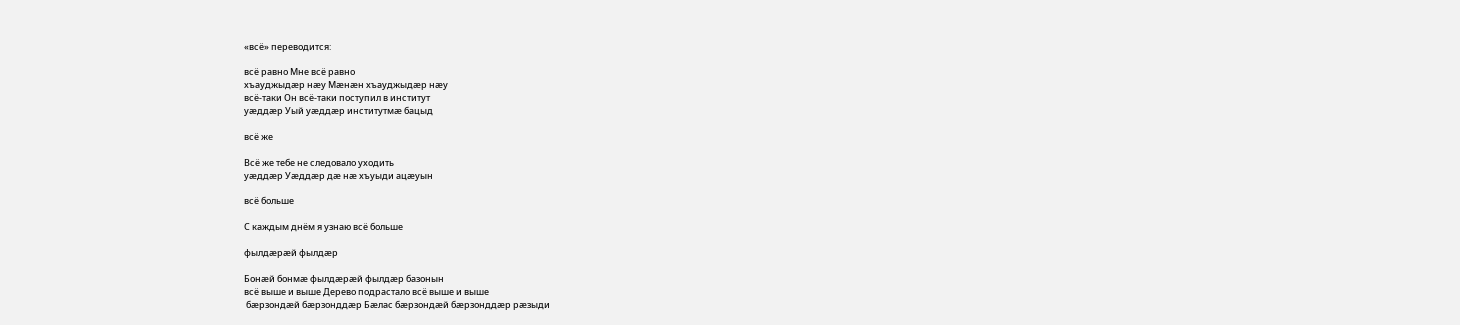«всё» переводится:

всё равно Мне всё равно
хъауджыдæр нæу Мæнæн хъауджыдæр нæу
всё-таки Он всё-таки поступил в институт
уæддæр Уый уæддæр институтмæ бацыд

всё же

Всё же тебе не следовало уходить
уæддæр Уæддæр дæ нæ хъуыди ацæуын

всё больше

С каждым днём я узнаю всё больше

фылдæрæй фылдæр

Бонæй бонмæ фылдæрæй фылдæр базонын
всё выше и выше Дерево подрастало всё выше и выше
 бæрзондæй бæрзонддæр Бæлас бæрзондæй бæрзонддæр рæзыди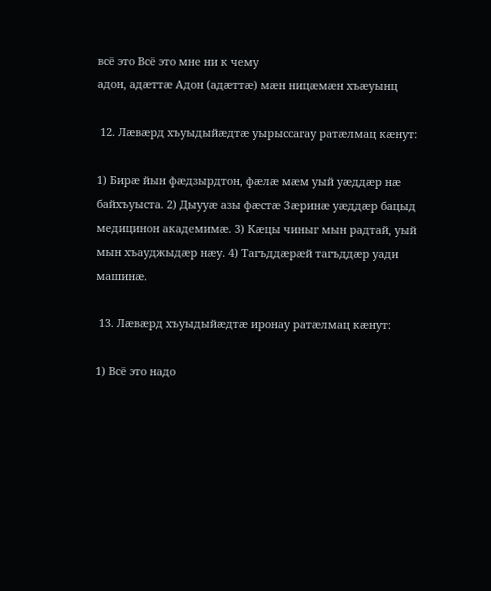всё это Всё это мне ни к чему
адон, адæттæ Адон (адæттæ) мæн ницæмæн хъæуынц

 12. Лæвæрд хъуыдыйæдтæ уырыссагау ратæлмац кæнут:

1) Бирæ йын фæдзырдтон, фæлæ мæм уый уæддæр нæ байхъуыста. 2) Дыууæ азы фæстæ Зæринæ уæддæр бацыд медицинон академимæ. 3) Кæцы чиныг мын радтай, уый мын хъауджыдæр нæу. 4) Тагъддæрæй тагъддæр уади машинæ.

 13. Лæвæрд хъуыдыйæдтæ иронау ратæлмац кæнут:

1) Всё это надо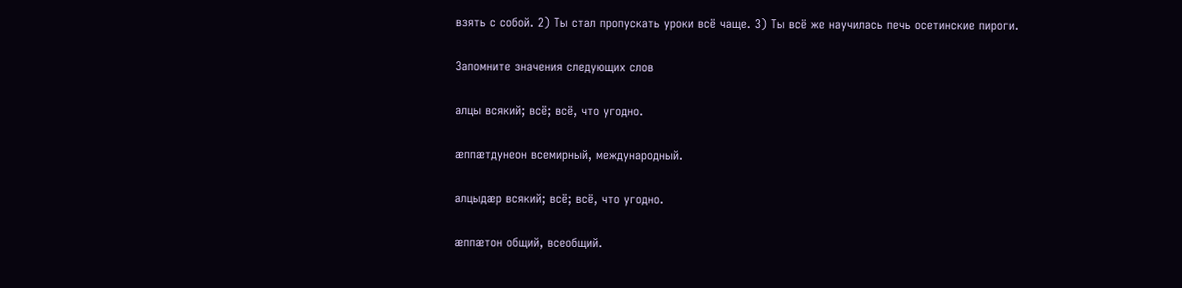взять с собой. 2) Ты стал пропускать уроки всё чаще. 3) Ты всё же научилась печь осетинские пироги.

Запомните значения следующих слов

алцы всякий; всё; всё, что угодно.

æппæтдунеон всемирный, международный.

алцыдæр всякий; всё; всё, что угодно.

æппæтон общий, всеобщий.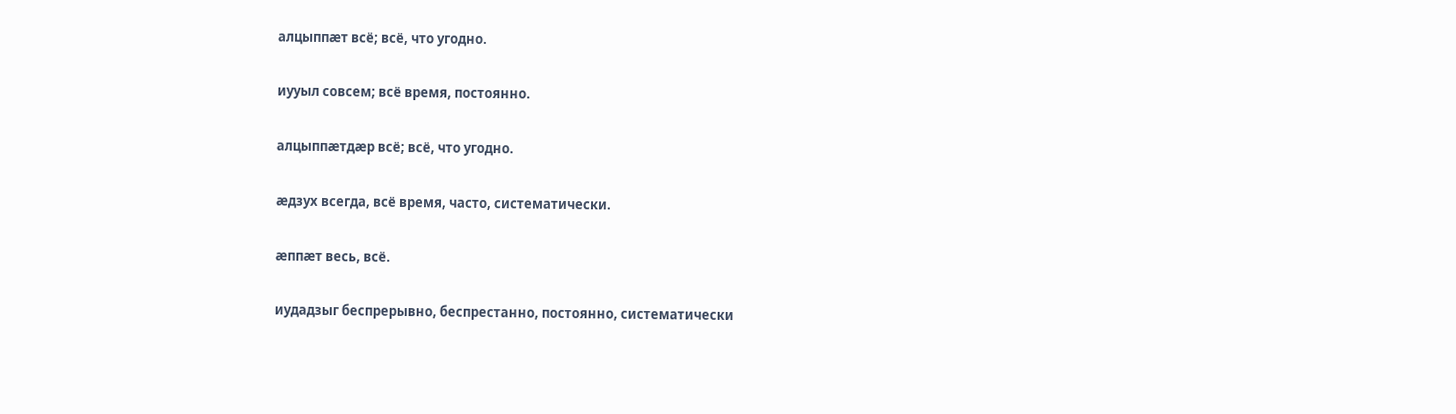алцыппæт всё; всё, что угодно.

иууыл совсем; всё время, постоянно.

алцыппæтдæр всё; всё, что угодно.

æдзух всегда, всё время, часто, систематически.

æппæт весь, всё.

иудадзыг беспрерывно, беспрестанно, постоянно, систематически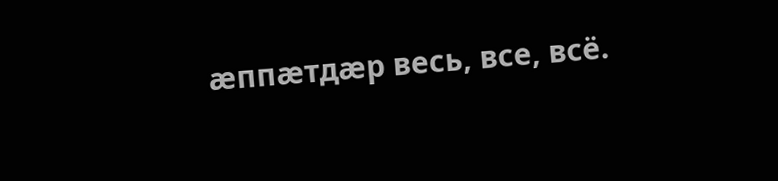æппæтдæр весь, все, всё.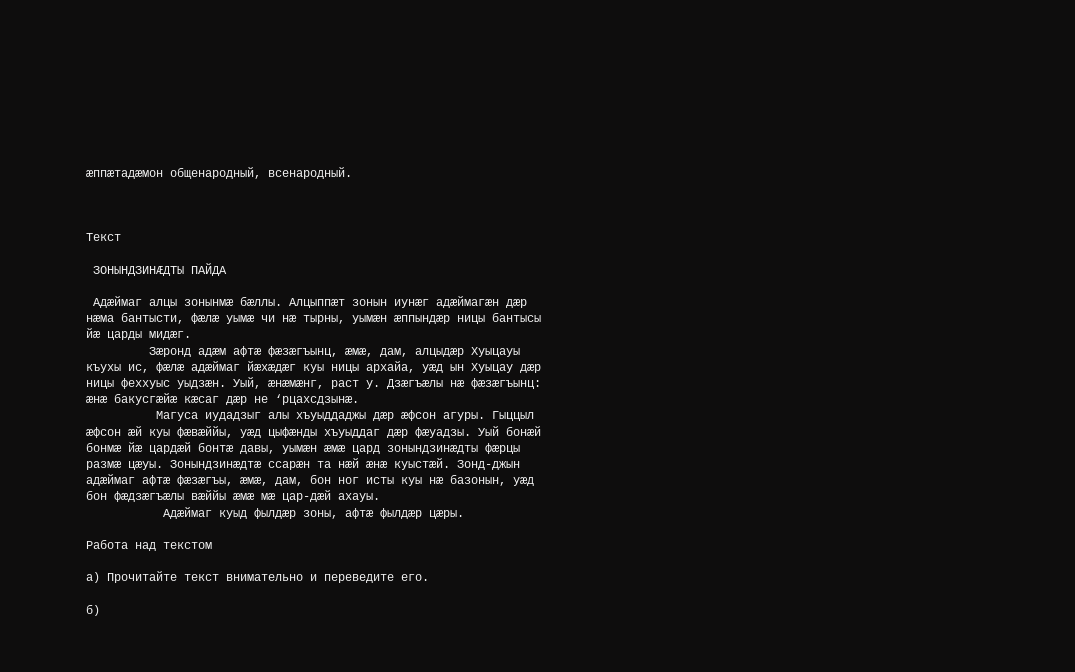æппæтадæмон общенародный, всенародный.



Текст

 ЗОНЫНДЗИНÆДТЫ ПАЙДА

 Адæймаг алцы зонынмæ бæллы. Алцыппæт зонын иунæг адæймагæн дæр нæма бантысти, фæлæ уымæ чи нæ тырны, уымæн æппындæр ницы бантысы йæ царды мидæг.
         Зæронд адæм афтæ фæзæгъынц, æмæ, дам, алцыдæр Хуыцауы къухы ис, фæлæ адæймаг йæхæдæг куы ницы архайа, уæд ын Хуыцау дæр ницы феххуыс уыдзæн. Уый, æнæмæнг, раст у. Дзæгъæлы нæ фæзæгъынц: æнæ бакусгæйæ кæсаг дæр не ‘рцахсдзынæ.
          Магуса иудадзыг алы хъуыддаджы дæр æфсон агуры. Гыццыл æфсон æй куы фæвæййы, уæд цыфæнды хъуыддаг дæр фæуадзы. Уый бонæй бонмæ йæ цардæй бонтæ давы, уымæн æмæ цард зонындзинæдты фæрцы размæ цæуы. Зонындзинæдтæ ссарæн та нæй æнæ куыстæй. Зонд-джын адæймаг афтæ фæзæгъы, æмæ, дам, бон ног исты куы нæ базонын, уæд бон фæдзæгъæлы вæййы æмæ мæ цар-дæй ахауы.
           Адæймаг куыд фылдæр зоны, афтæ фылдæр цæры.

Работа над текстом

а) Прочитайте текст внимательно и переведите его.

б)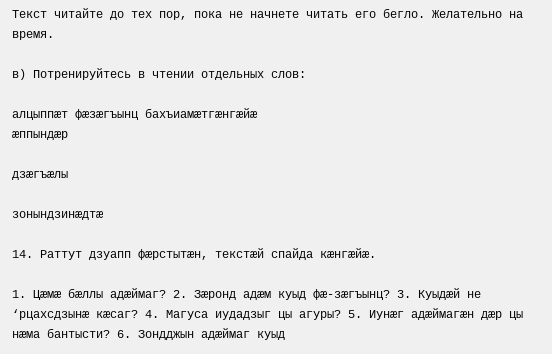Текст читайте до тех пор, пока не начнете читать его бегло. Желательно на время.

в) Потренируйтесь в чтении отдельных слов:

алцыппæт фæзæгъынц бахъиамæтгæнгæйæ
æппындæр

дзæгъæлы

зонындзинæдтæ

14. Раттут дзуапп фæрстытæн, текстæй спайда кæнгæйæ.

1. Цæмæ бæллы адæймаг? 2. Зæронд адæм куыд фæ-зæгъынц? 3. Куыдæй не ‘рцахсдзынæ кæсаг? 4. Магуса иудадзыг цы агуры? 5. Иунæг адæймагæн дæр цы нæма бантысти? 6. Зондджын адæймаг куыд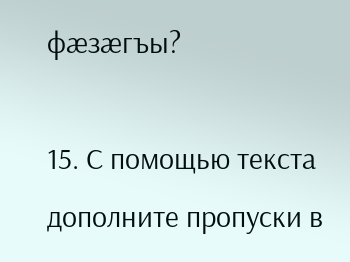фæзæгъы?

15. С помощью текста дополните пропуски в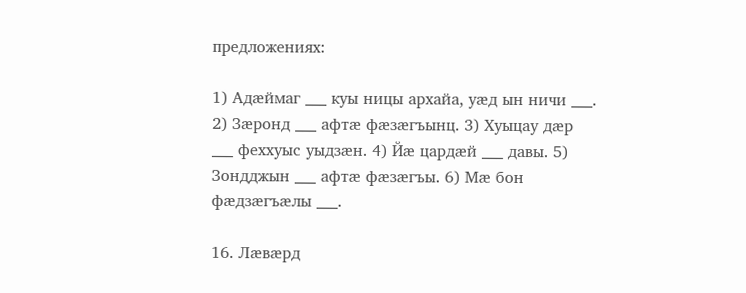предложениях:

1) Адæймаг ___ куы ницы архайа, уæд ын ничи ___. 2) Зæронд ___ афтæ фæзæгъынц. 3) Хуыцау дæр ___ феххуыс уыдзæн. 4) Йæ цардæй ___ давы. 5) Зондджын ___ афтæ фæзæгъы. 6) Мæ бон фæдзæгъæлы ___.

16. Лæвæрд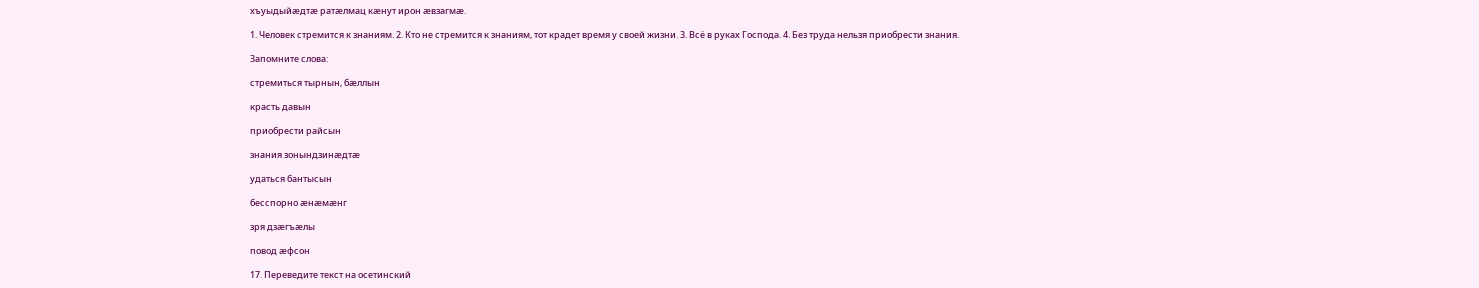хъуыдыйæдтæ ратæлмац кæнут ирон æвзагмæ.

1. Человек стремится к знаниям. 2. Кто не стремится к знаниям, тот крадет время у своей жизни. 3. Всё в руках Господа. 4. Без труда нельзя приобрести знания.

Запомните слова:

стремиться тырнын, бæллын

красть давын

приобрести райсын

знания зонындзинæдтæ

удаться бантысын

бесспорно æнæмæнг

зря дзæгъæлы

повод æфсон

17. Переведите текст на осетинский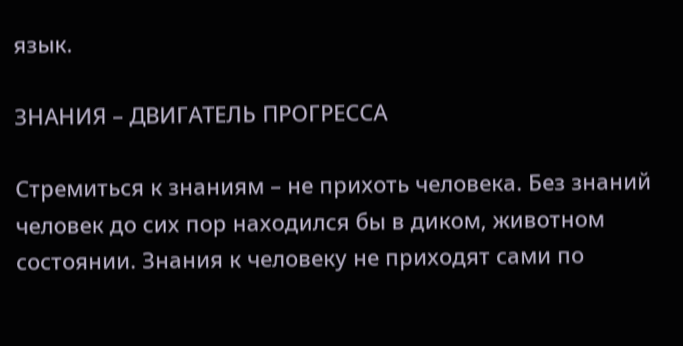язык.

ЗНАНИЯ – ДВИГАТЕЛЬ ПРОГРЕССА

Стремиться к знаниям – не прихоть человека. Без знаний человек до сих пор находился бы в диком, животном состоянии. Знания к человеку не приходят сами по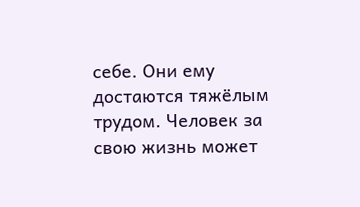себе. Они ему достаются тяжёлым трудом. Человек за свою жизнь может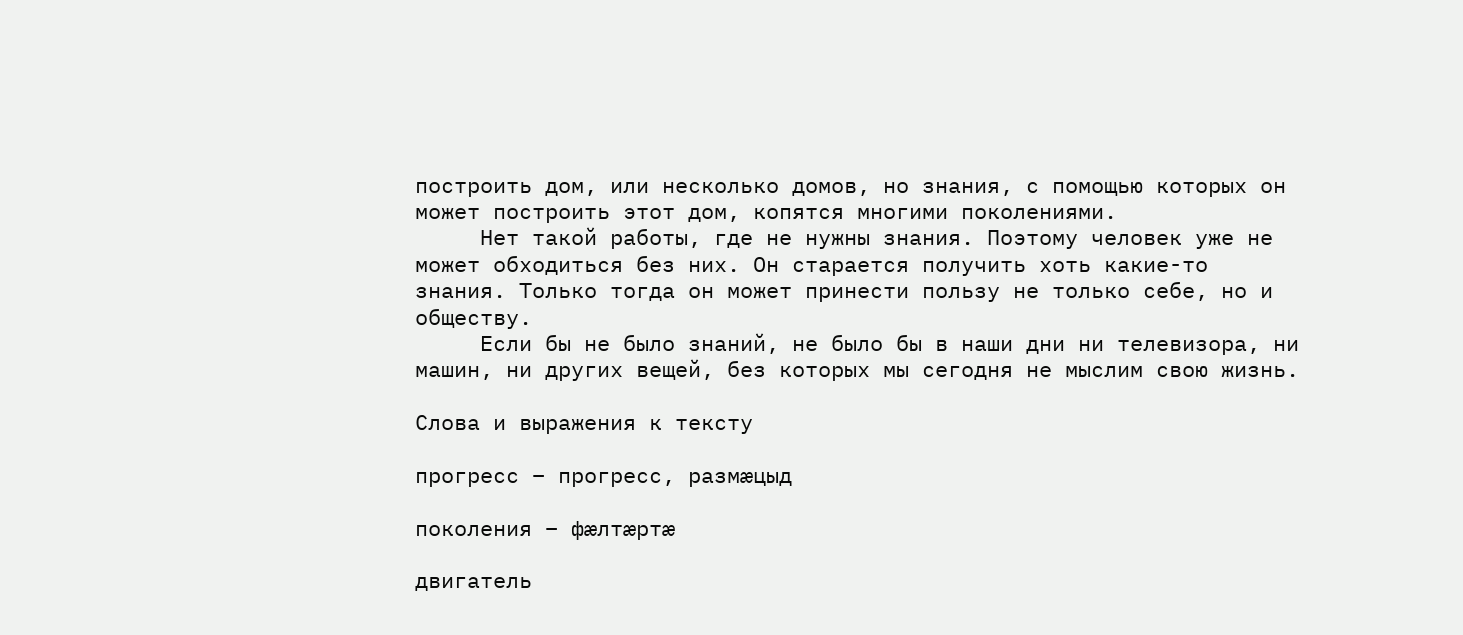построить дом, или несколько домов, но знания, с помощью которых он может построить этот дом, копятся многими поколениями.
     Нет такой работы, где не нужны знания. Поэтому человек уже не может обходиться без них. Он старается получить хоть какие-то знания. Только тогда он может принести пользу не только себе, но и обществу.
     Если бы не было знаний, не было бы в наши дни ни телевизора, ни машин, ни других вещей, без которых мы сегодня не мыслим свою жизнь.

Слова и выражения к тексту

прогресс – прогресс, размæцыд

поколения – фæлтæртæ

двигатель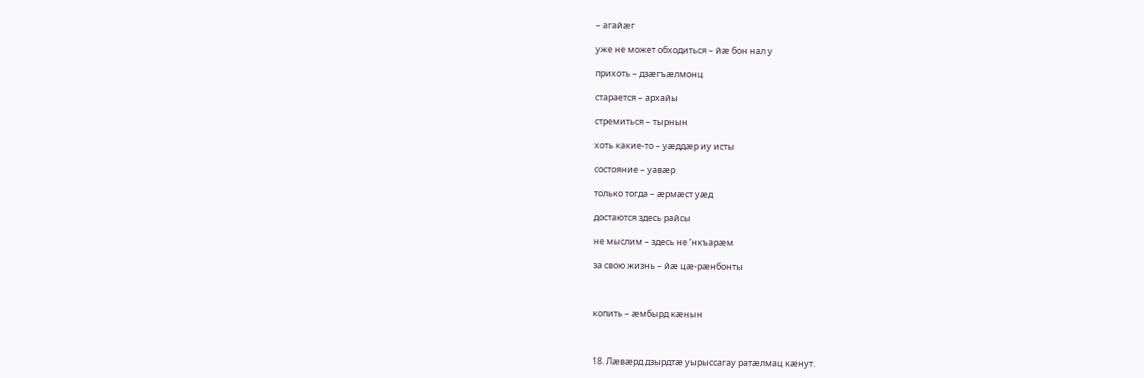– агайæг

уже не может обходиться – йæ бон нал у

прихоть – дзæгъæлмонц

старается – архайы

стремиться – тырнын

хоть какие-то – уæддæр иу исты

состояние – уавæр

только тогда – æрмæст уæд

достаются здесь райсы

не мыслим – здесь не ‘нкъарæм

за свою жизнь – йæ цæ-рæнбонты



копить – æмбырд кæнын



18. Лæвæрд дзырдтæ уырыссагау ратæлмац кæнут.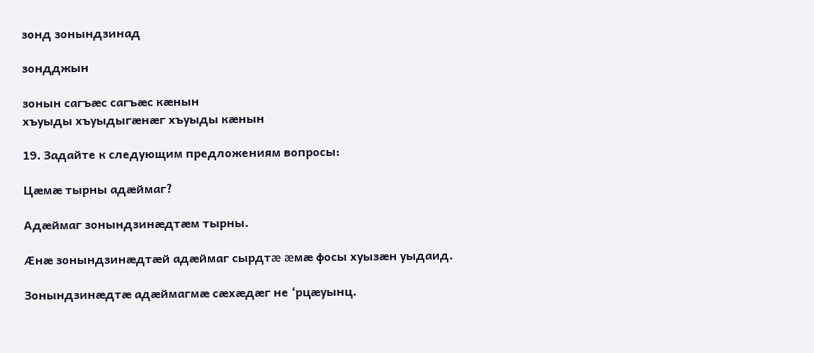зонд зонындзинад

зондджын

зонын сагъæс сагъæс кæнын
хъуыды хъуыдыгæнæг хъуыды кæнын

19. Задайте к следующим предложениям вопросы:

Цæмæ тырны адæймаг?

Адæймаг зонындзинæдтæм тырны.

Æнæ зонындзинæдтæй адæймаг сырдтæ æмæ фосы хуызæн уыдаид.

Зонындзинæдтæ адæймагмæ сæхæдæг не ‘рцæуынц.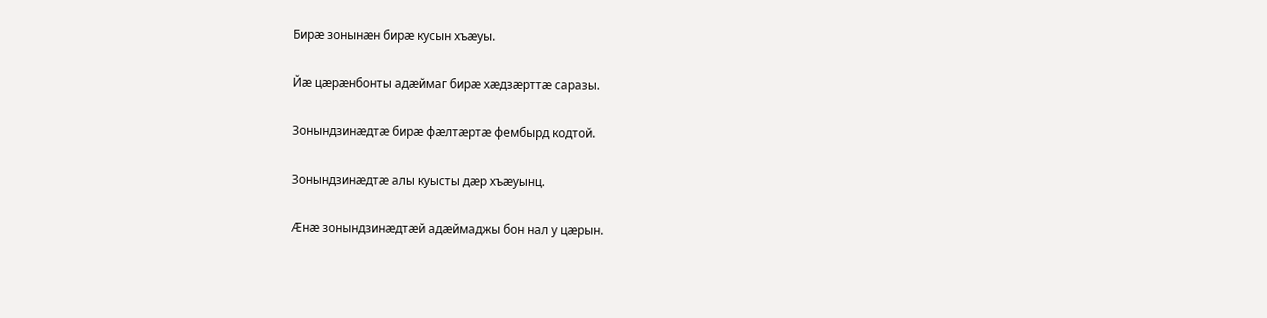Бирæ зонынæн бирæ кусын хъæуы.

Йæ цæрæнбонты адæймаг бирæ хæдзæрттæ саразы.

Зонындзинæдтæ бирæ фæлтæртæ фембырд кодтой.

Зонындзинæдтæ алы куысты дæр хъæуынц.

Æнæ зонындзинæдтæй адæймаджы бон нал у цæрын.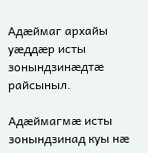Адæймаг архайы уæддæр исты зонындзинæдтæ райсыныл.

Адæймагмæ исты зонындзинад куы нæ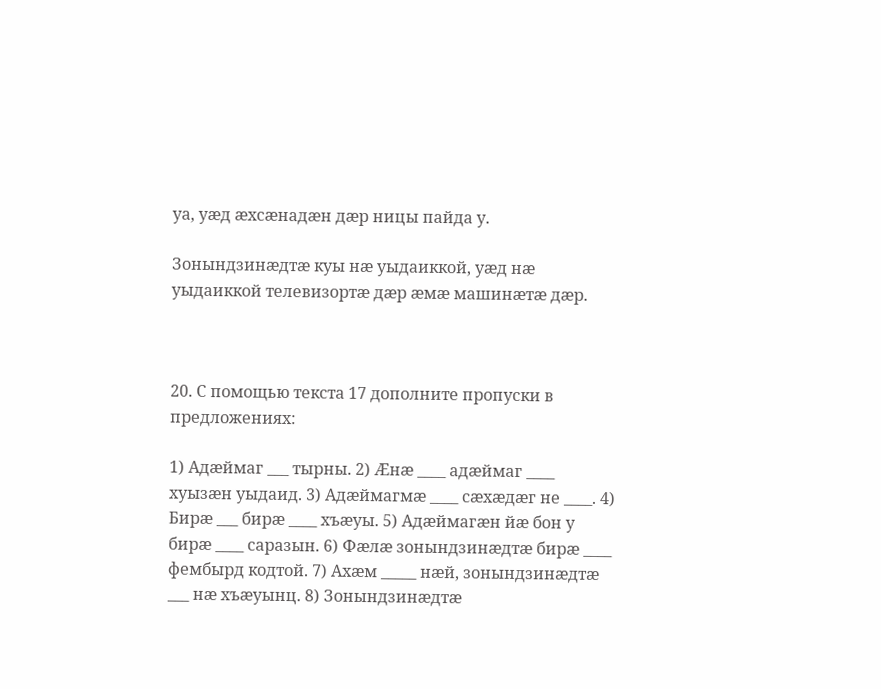уа, уæд æхсæнадæн дæр ницы пайда у.

Зонындзинæдтæ куы нæ уыдаиккой, уæд нæ уыдаиккой телевизортæ дæр æмæ машинæтæ дæр.



20. С помощью текста 17 дополните пропуски в предложениях:

1) Адæймаг ___ тырны. 2) Æнæ ____ адæймаг ____ хуызæн уыдаид. 3) Адæймагмæ ____ сæхæдæг не ____. 4) Бирæ ___ бирæ ____ хъæуы. 5) Адæймагæн йæ бон у бирæ ____ саразын. 6) Фæлæ зонындзинæдтæ бирæ ____ фембырд кодтой. 7) Ахæм _____ нæй, зонындзинæдтæ ___ нæ хъæуынц. 8) Зонындзинæдтæ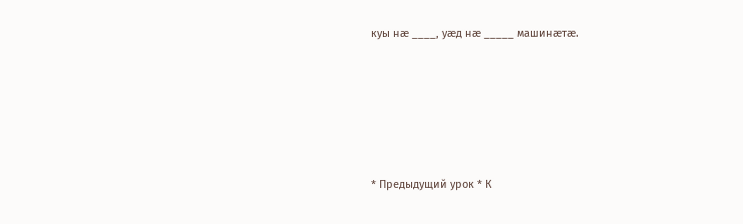куы нæ ____, уæд нæ _____ машинæтæ.






* Предыдущий урок * К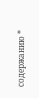содержанию *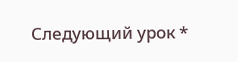Следующий урок *